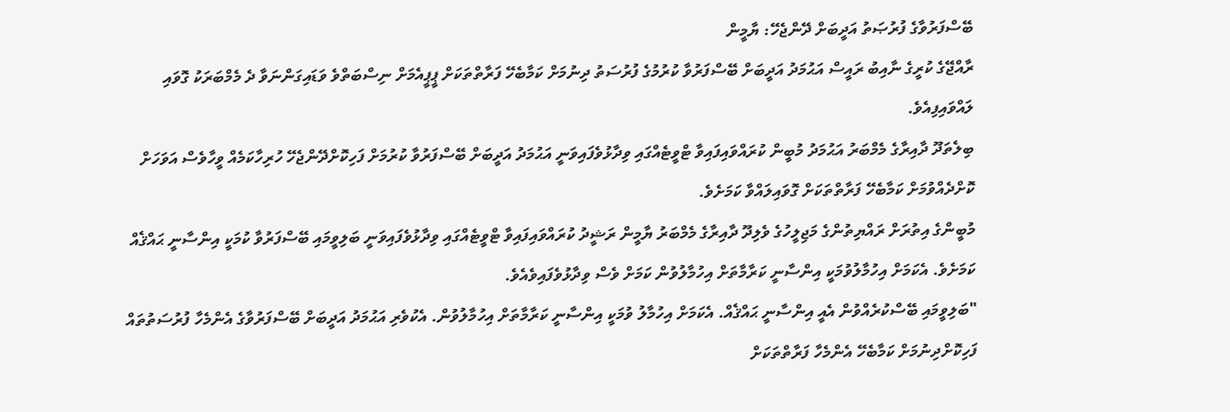ބޭސްފަރުވާގެ ފުރުޞަތު އަދީބަށް ދޭންޖެހޭ: ޔާމީން
ރާއްޖޭގެ ކުރީގެ ނާއިބު ރައީސް އަޙުމަދު އަދީބަށް ބޭސްފަރުވާ ކުރުމުގެ ފުރުސަތު ދިނުމަށް ކަމާބެހޭ ފަރާތްތަކަށް ޕީޕީއެމަށް ނިސްބަތްވެ ވަޑައިގަންނަވާ ދެ މެމްބަރަކު ގޮވައި ލައްވައިފިއެވެ.
ބިލެތަދޫ ދާއިރާގެ މެމްބަރު އަޙުމަދު މުބީން ކުރައްވައިފައިވާ ޓްވީޓެއްގައި ވިދާޅުވެފައިވަނީ އަޙުމަދު އަދީބަށް ބޭސްފަރުވާ ކުރުމަށް ފަހިކޮށްދޭންޖެހޭ ހުރިހާކަމެއް ވީހާވެސް އަވަހަށް ކޮށްދެއްވުމަށް ކަމާބެހޭ ފަރާތްތަކަށް ގޮވައިލައްވާ ކަމަށެވެ.
މުބީންގެ އިތުރަށް ރައްޔިތުންގެ މަޖިލީހުގެ ވެލިދޫ ދާއިރާގެ މެމްބަރު ޔާމީން ރަޝީދު ކުރައްވައިފައިވާ ޓްވީޓެއްގައި ވިދާޅުވެފައިވަނީ ބަލިވީމައި ބޭސްފަރުވާ ކުމަކީ އިންސާނީ ޙައްޤެއް ކަމަށެވެ. އެކަމަށް އިހުމާލުވުމަކީ އިންސާނީ ކަރާމާތަށް އިހުމާލުވުން ކަމަށް ވެސް ވިދާޅުވެފައިވެއެވެ.
"ބަލިވީމައި ބޭސްކުރެއްވުން އެއީ އިންސާނީ ޙައްޤެއް. އެކަމަށް އިހުމާލު ވުމަކީ އިންސާނީ ކަރާމާތަށް އިހުމާލުވުން. އެކުވެރި އަޙުމަދު އަދީބަށް ބޭސްފަރުވާގެ އެންމެހާ ފުރުސަތުތައް ފަހިކޮށްދިނުމަށް ކަމާބެހޭ އެންމެހާ ފަރާތްތަކަށް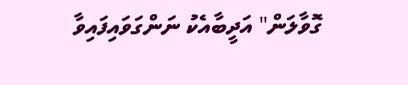ގޮވާލަން" އަދީބާއެކު ނަންގަވައިފައިވާ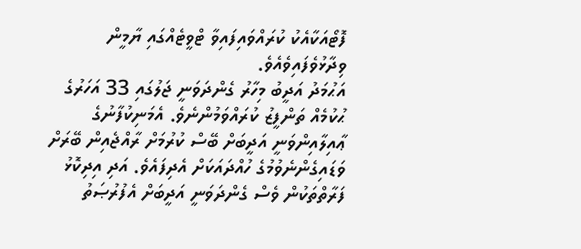ފޮޓޯއަކާއެކު ކުރައްވައިފައިވާ ޓްވީޓެއްގައި ޔާމީން ވިދާޅުވެފައިވެއެވެ.
އަޙުމަދު އަދީބު މިހާރު ގެންދަވަނީ ޖަލުގައި 33 އަހަރުގެ ޙުކުމެއް ތަންފީޒު ކުރައްވަމުންނެވެ. އެމަނިކުފާނުގެ ޢާއިލާއިންވަނީ އަދީބަށް ބޭސް ކުރުމަށް ރާއްޖެއިން ބޭރަށް ވަޑައިގެންނެވުމުގެ ހުއްދައަކަށް އެދިފައެވެ. އަދި އިދިކޮޅު ފަރާތްތަކުން ވެސް ގެންދަވަނީ އަދީބަށް އެފުރުޞަތު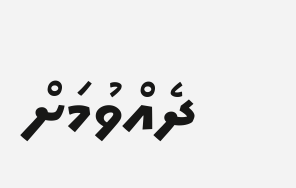ދެއްވުމަށް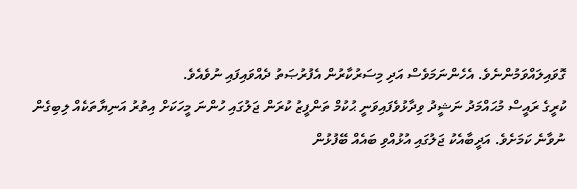ގޮވައިލައްވަމުންނެވެ. އެހެންނަމަވެސް އަދި މިސަރުކާރުން އެފުރުޞަތު ދެއްވައިފައި ނުވެއެވެ.
ކުރީގެ ރައީސް މުޙައްމަދު ނަޝީދު ވިދާޅުވެފައިވަނީ ޙުކުމް ތަންފީޒު ކުރަން ޖަލުގައި ހުންނަ މީހަކަށް އިތުރު އަނިޔާތަކެއް ލިބިގެން ނުވާނެ ކަމަށެވެ. އަދީބާއެކު ޖަލުގައި އުޅުއްވި ބައެއް ބޭފުޅުން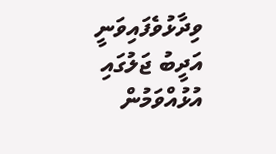ވިދާޅުވެފައިވަނީ އަދީބު ޖަލުގައި އުޅުއްވަމުން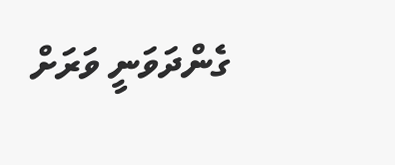ގެންދަވަނީ ވަރަށް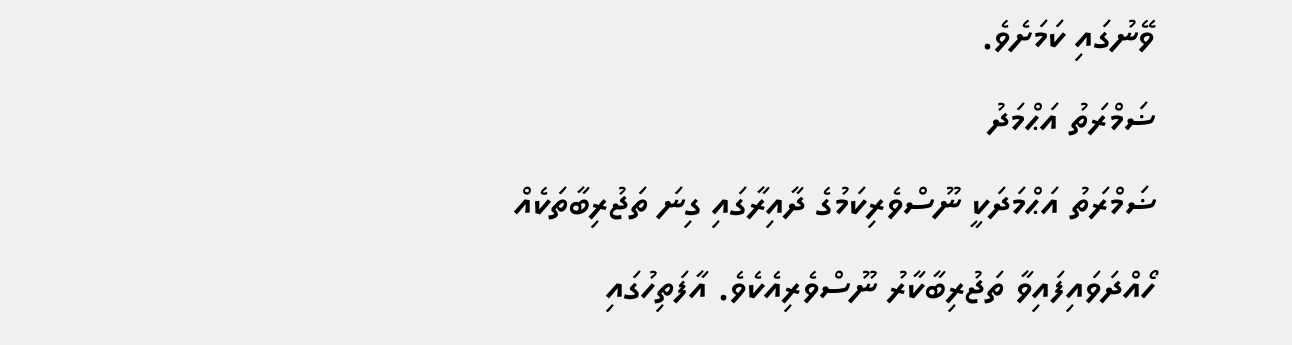ވޭނުގައި ކަމަށެވެ.
ޟަމްރަތު އަޙްމަދު
ޟަމްރަތު އަޙްމަދަކީ ނޫސްވެރިކަމުގެ ދާއިރާގައި ގިނަ ތަޖުރިބާތަކެއް ހޯއްދަވައިފައިވާ ތަޖުރިބާކާރު ނޫސްވެރިއެކެވެ. އާފަތިހުގައި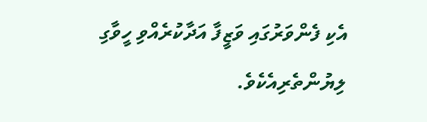އެކި ފެންވަރުގައި ވަޒީފާ އަދާކުރެއްވި ހީވާގި ލިޔުންތެރިއެކެވެ.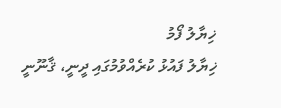ޚިޔާލު ފޯމު
ޚިޔާލު ފައުޅު ކުރެއްވުމުގައި ދީނީ، ޤާނޫނީ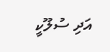އަދި ސުލޫކީ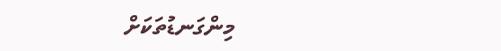މިންގަނޑުތަކަށް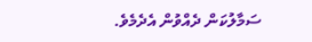ސަމާލުކަން ދެއްވުން އެދެމެވެ.